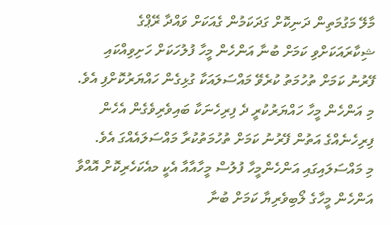މާލޭ މަގުމަތިން ދަނިކޮށް ގަދަކަމުން ގެއަކަށް ވައްދާ ރޭޕްގެ ޝިކާރައަކަށްވި ކަމަށް ބުނާ އަންހެން މީހާ ފުލުހަކަށް ހަށިވިއްކައި ފޭރުނު ކަމަށް ތުހުމަތު ކުރެވޭ މައްސަލައަކާ ގުޅިގެން ހައްޔަރުކޮށްފި އެވެ.
މި އަންހެން މީހާ ހައްޔަރުކުރީ ދެ ފިރިހެނަކާ ބައިވެރިވެގެން އެހެން ފިރިހެނެއްގެ އަތުން ފޭރުނު ކަމަށް ތުހުމަތުކުރާ މައްސަލައެއްގަ އެވެ.
މި މައްސަލައިގައި އަންހެންމީހާ ފުލުސް މީހާއާއާ އެކީ މއެކަހެރިކޮށް އޮއްވާ އަންހެން މީހާގެ ލޯބިވެރިޔާ ކަމަށް ބުނާ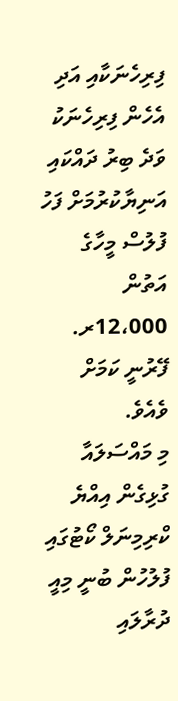ފިރިހެނަކާއި އަދި އެހެން ފިރިހެނަކު ވަދެ ބިރު ދައްކައި އަނިޔާކުރުމަށް ފަހު ފުލުސް މީހާގެ އަތުން 12،000ރ. ފޭރުނީ ކަމަށް ވެއެވެ.
މި މައްސަލައާ ގުޅިގެން އިއްޔެ ކްރިމިނަލް ކޯޓުގައި ފުލުހުން ބުނީ މިއީ ދުރާލައި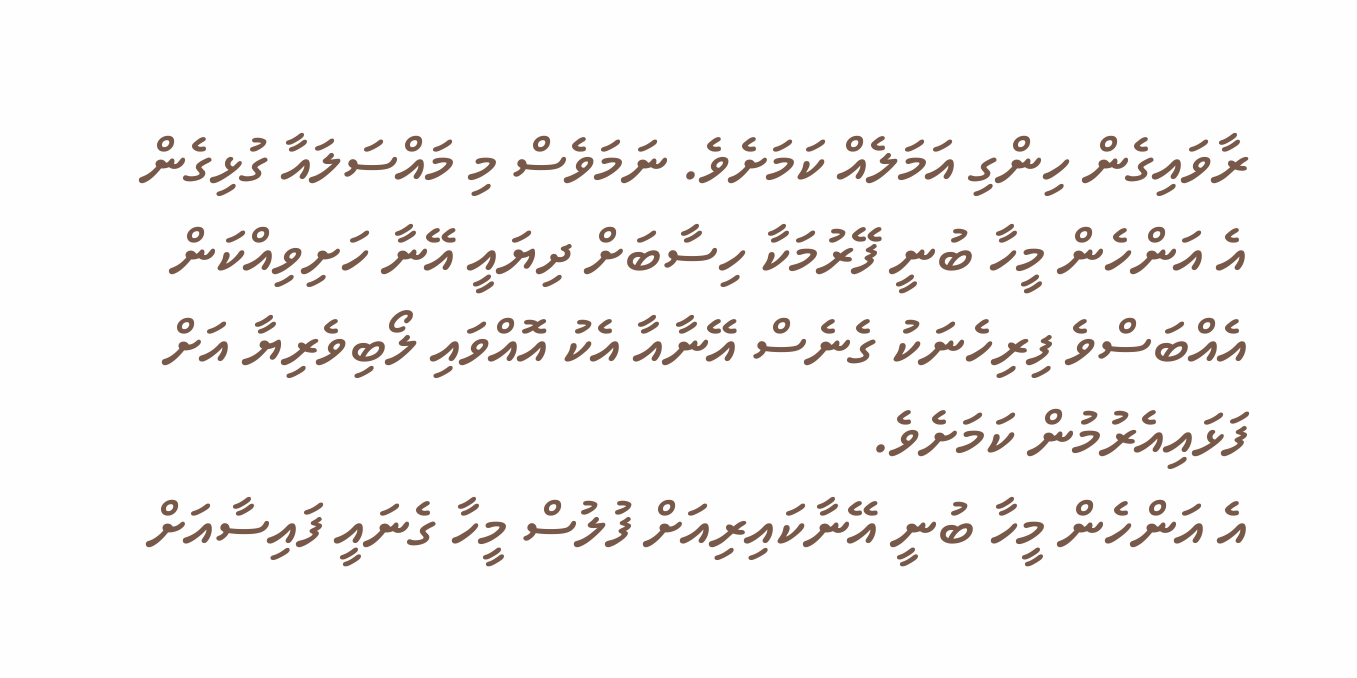ރާވައިގެން ހިންގި އަމަލެއް ކަމަށެވެ. ނަމަވެސް މި މައްސަލައާ ގުޅިގެން އެ އަންހެން މީހާ ބުނީ ފޭރުމަކާ ހިސާބަށް ދިޔައީ އޭނާ ހަށިވިއްކަން އެއްބަސްވެ ފިރިހެނަކު ގެނެސް އޭނާއާ އެކު އޮއްވައި ލޯބިވެރިޔާ އަށް ފަޅައިއެރުމުން ކަމަށެވެ.
އެ އަންހެން މީހާ ބުނީ އޭނާކައިރިއަށް ފުލުސް މީހާ ގެނައީ ފައިސާއަށް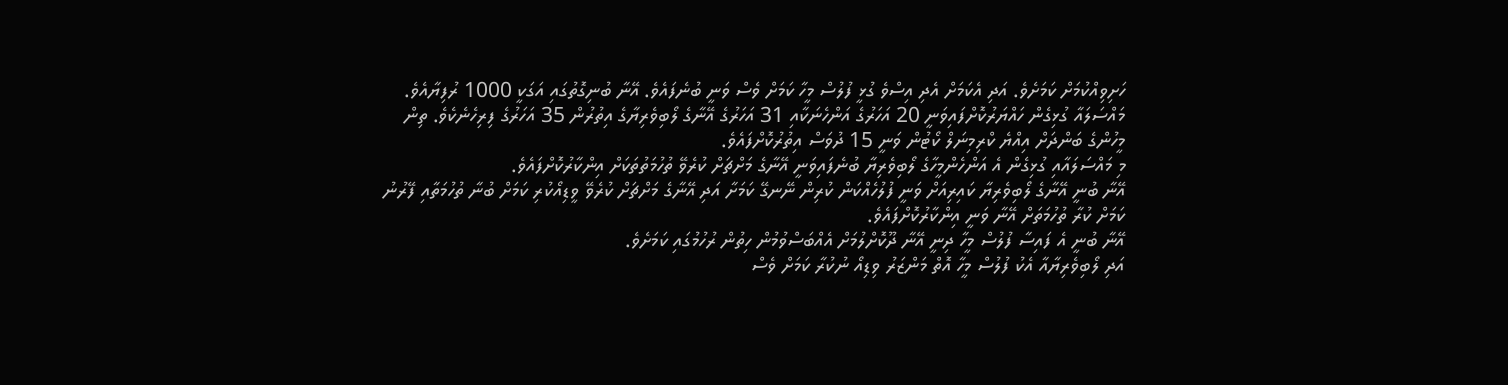ހަށިވިއްކުމަށް ކަމަށެވެ. އަދި އެކަމަށް އެދި އިސްވެ ގުޅީ ފުލުސް މީހާ ކަމަށް ވެސް ވަނީ ބުނެފައެވެ. އޭނާ ބުނިގޮތުގައި އަގަކީ 1000 ރުފިޔާއެވެ.
މައްސަލައާ ގުޅިގެން ހައްޔަރުކޮށްފައިވަނީ 20 އަހަރުގެ އަންހެނަކާއި 31 އަހަރުގެ އޭނާގެ ލޯބިވެރިޔާގެ އިތުރުން 35 އަހަރުގެ ފިރިހެނެކެވެ. ތިން މީހުންގެ ބަންދަށް އިއްޔެ ކްރިމިނަލް ކޯޓުން ވަނީ 15 ދުވަސް އިތުރުކޮށްފައެވެ.
މި މައްސަލައާއި ގުޅިގެން އެ އަންހެންމީހާގެ ލޯބިވެރިޔާ ބުނެފައިވަނީ އޭނާގެ މަށްޗަށް ކުރެވޭ ތުހުމަތުތަކަށް އިންކާރުކޮށްފައެވެ.
އޭނާ ބުނީ އޭނާގެ ލޯބިވެރިޔާ ކައިރިއަށް ވަނީ ފުލުހެއްކަން ކުރިން ނޭނގޭ ކަމަށާ އަދި އޭނާގެ މަށްޗަށް ކުރެވޭ ވީޑިއޯކުރި ކަމަށް ބުނާ ތުހުމަތާއި ފޭރުނު ކަމަށް ކުރާ ތުހުމަތަށް އޭނާ ވަނީ އިންކާރުކޮށްފައެވެ.
އޭނާ ބުނީ އެ ފައިސާ ފުލުސް މީހާ ދިނީ އޭނާ ދޫކޮށްލުމަށް އެއްބަސްވުމުން ހިތުން ރުހުމުގައި ކަމަށެވެ.
އަދި ލޯބިވެރިޔާއާ އެކު ފުލުސް މީހާ އޮތް މަންޒަރު ވިޑިއޯ ނުކުރާ ކަމަށް ވެސް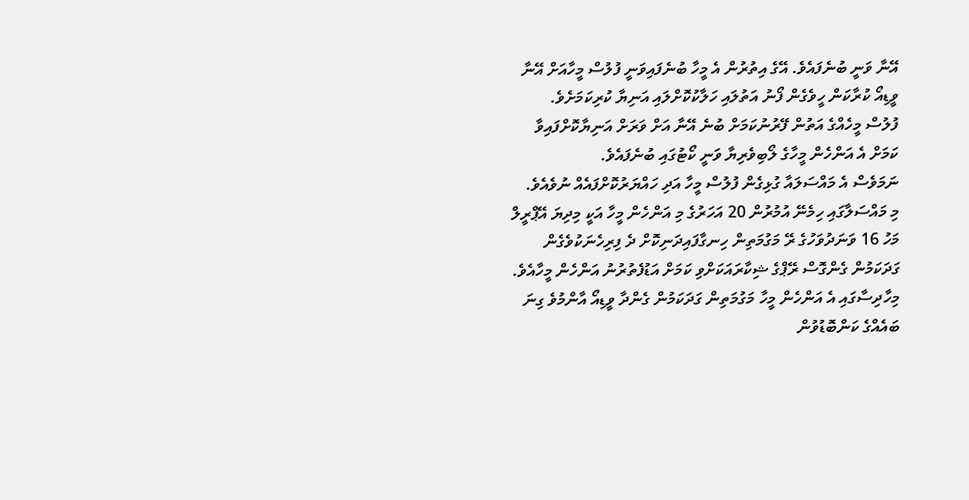އޭނާ ވަނީ ބުނެފައެވެ. އޭގެ އިތުރުން އެ މީހާ ބުނެފައިވަނީ ފުލުސް މީހާއަށް އޭނާ ވީޑިއޯ ކުރާކަން ހީވެގެން ފޯނު އަތުލައި ހަލާކުކޮށްލައި އަނިޔާ ކުރިކަމަށެވެ.
ފުލުސް މީހެއްގެ އަތުން ފޭރުނުކަމަށް ބުނެ އޭނާ އަށް ވަރަށް އަނިޔާކޮށްފައިވާ ކަމަށް އެ އަންހެން މީހާގެ ލޯބިވެރިޔާ ވަނީ ކޯޓުގައި ބުނެފައެވެ.
ނަމަވެސް އެ މައްސަލައާ ގުޅިގެން ފުލުސް މީހާ އަދި ހައްޔަރުކޮށްފައެއް ނުވެއެވެ.
މި މައްސަލާގައި ހިމެނޭ އުމުރުން 20 އަހަރުގެ މި އަންހެން މީހާ އަކީ މިދިޔަ އޭޕްރީލް މަހު 16 ވަނަދުވަހުގެ ރޭ މަގުމަތިން ހިނގާފައިދަނިކޮށް ދެ ފިރިހެނަކުވެގެން ގަދަކަމުން ގެންގޮސް ރޭޕްގެ ޝިކާރައަކަށްވި ކަމަށް އަޑުފެތުރުނު އަންހެން މީހާއެވެ. މިހާދިސާގައި އެ އަންހެން މީހާ މަގުމަތިން ގަދަކަމުން ގެންދާ ވީޑިއޯ އާންމުވެ ގިނަ ބައެއްގެ ކަންބޮޑުވުން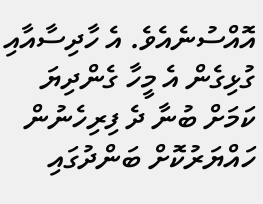އޮއްސުނެއެވެ. އެ ހާދިސާއާއި ގުޅިގެން އެ މީހާ ގެންދިޔަ ކަމަށް ބުނާ ދެ ފިރިހެނުން ހައްޔަރުކޮށް ބަންދުގައި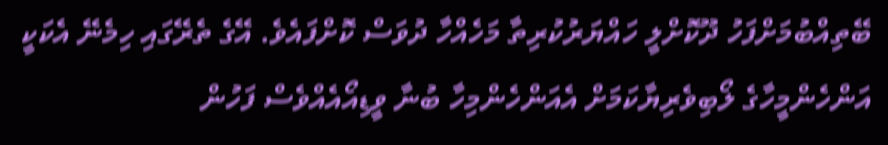ބޭތިއްބުމަށްފަހު ދޫކޮށްލީ ހައްޔަރުކުރިތާ މަހެއްހާ ދުވަސް ކޮށްފައެވެ. އޭގެ ތެރޭގައި ހިމެނޭ އެކަކީ އަންހެންމީހާގެ ލޯބިވެރިޔާކަމަށް އެއަންހެންމިހާ ބުނާ ވީޑިއޯއެއްވެސް ފަހުން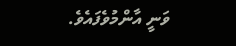ވަނީ އާންމުވެފައެވެ.